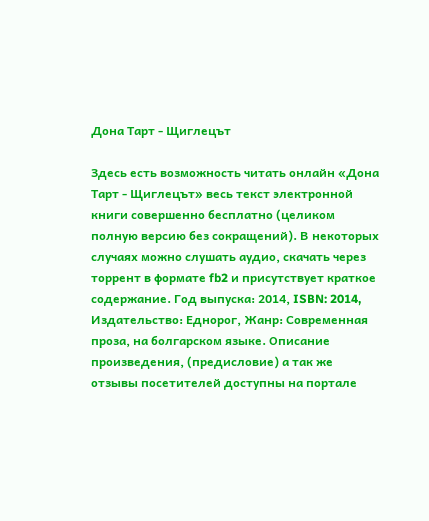Дона Тарт - Щиглецът

Здесь есть возможность читать онлайн «Дона Тарт - Щиглецът» весь текст электронной книги совершенно бесплатно (целиком полную версию без сокращений). В некоторых случаях можно слушать аудио, скачать через торрент в формате fb2 и присутствует краткое содержание. Год выпуска: 2014, ISBN: 2014, Издательство: Еднорог, Жанр: Современная проза, на болгарском языке. Описание произведения, (предисловие) а так же отзывы посетителей доступны на портале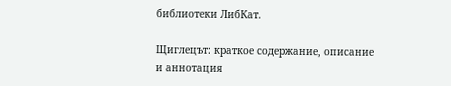библиотеки ЛибКат.

Щиглецът: краткое содержание, описание и аннотация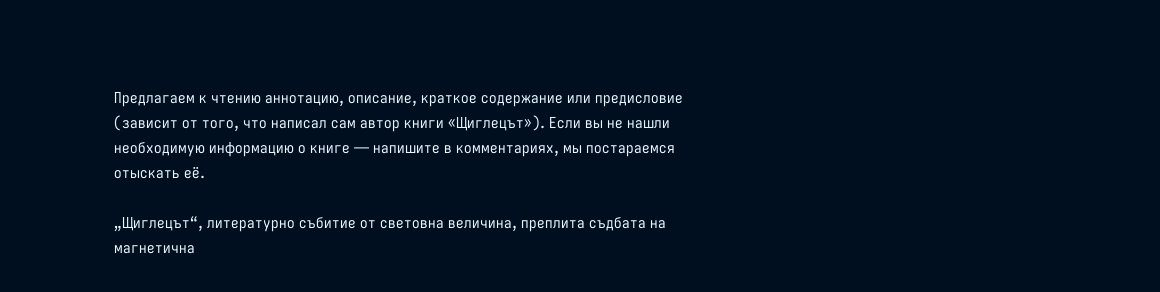Предлагаем к чтению аннотацию, описание, краткое содержание или предисловие (зависит от того, что написал сам автор книги «Щиглецът»). Если вы не нашли необходимую информацию о книге — напишите в комментариях, мы постараемся отыскать её.

„Щиглецът“, литературно събитие от световна величина, преплита съдбата на магнетична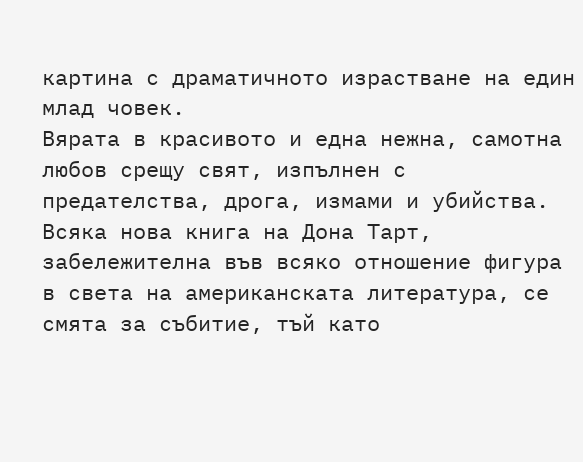картина с драматичното израстване на един млад човек.
Вярата в красивото и една нежна, самотна любов срещу свят, изпълнен с предателства, дрога, измами и убийства.
Всяка нова книга на Дона Тарт, забележителна във всяко отношение фигура в света на американската литература, се смята за събитие, тъй като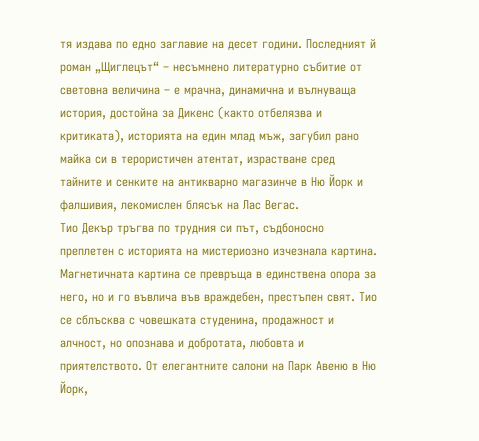тя издава по едно заглавие на десет години. Последният й роман „Щиглецът“ – несъмнено литературно събитие от световна величина – е мрачна, динамична и вълнуваща история, достойна за Дикенс (както отбелязва и критиката), историята на един млад мъж, загубил рано майка си в терористичен атентат, израстване сред тайните и сенките на антикварно магазинче в Ню Йорк и фалшивия, лекомислен блясък на Лас Вегас.
Тио Декър тръгва по трудния си път, съдбоносно преплетен с историята на мистериозно изчезнала картина. Магнетичната картина се превръща в единствена опора за него, но и го въвлича във враждебен, престъпен свят. Тио се сблъсква с човешката студенина, продажност и алчност, но опознава и добротата, любовта и приятелството. От елегантните салони на Парк Авеню в Ню Йорк,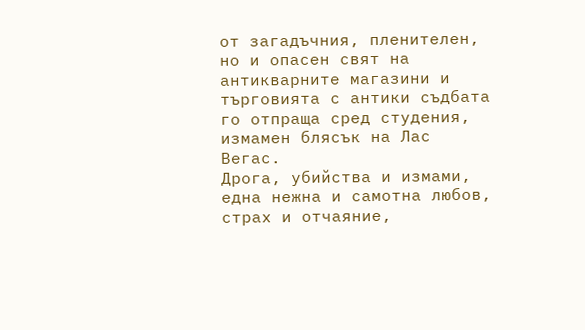от загадъчния, пленителен, но и опасен свят на антикварните магазини и търговията с антики съдбата го отпраща сред студения, измамен блясък на Лас Вегас.
Дрога, убийства и измами, една нежна и самотна любов, страх и отчаяние,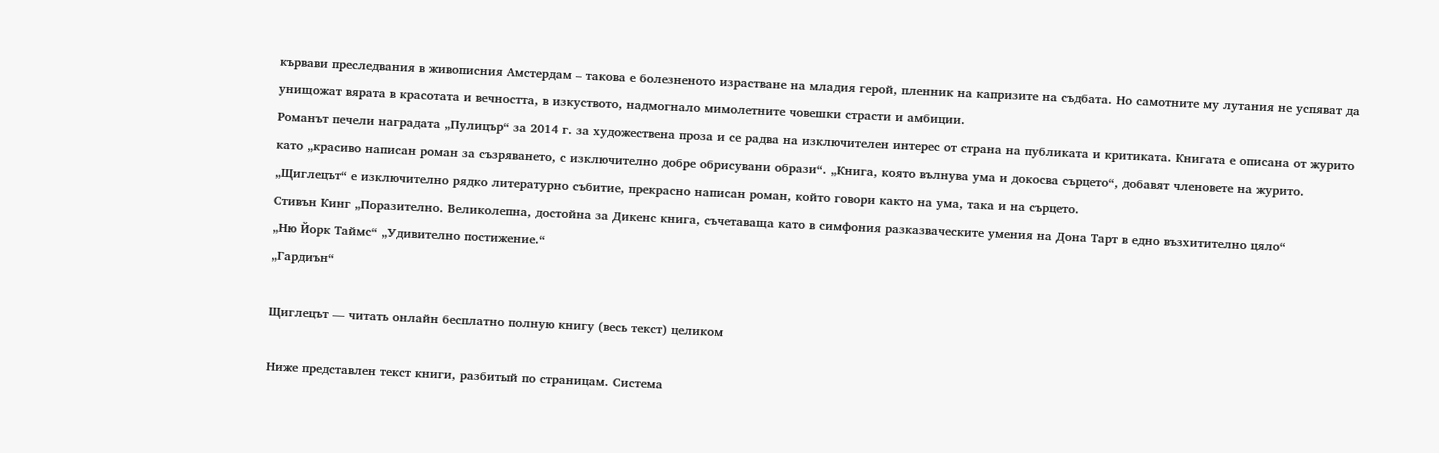кървави преследвания в живописния Амстердам – такова е болезненото израстване на младия герой, пленник на капризите на съдбата. Но самотните му лутания не успяват да унищожат вярата в красотата и вечността, в изкуството, надмогнало мимолетните човешки страсти и амбиции.
Романът печели наградата „Пулицър“ за 2014 г. за художествена проза и се радва на изключителен интерес от страна на публиката и критиката. Книгата е описана от журито като „красиво написан роман за съзряването, с изключително добре обрисувани образи“. „Книга, която вълнува ума и докосва сърцето“, добавят членовете на журито. „Щиглецът“ е изключително рядко литературно събитие, прекрасно написан роман, който говори както на ума, така и на сърцето.
Стивън Кинг „Поразително. Великолепна, достойна за Дикенс книга, съчетаваща като в симфония разказваческите умения на Дона Тарт в едно възхитително цяло“
„Ню Йорк Таймс“ „Удивително постижение.“
„Гардиън“

Щиглецът — читать онлайн бесплатно полную книгу (весь текст) целиком

Ниже представлен текст книги, разбитый по страницам. Система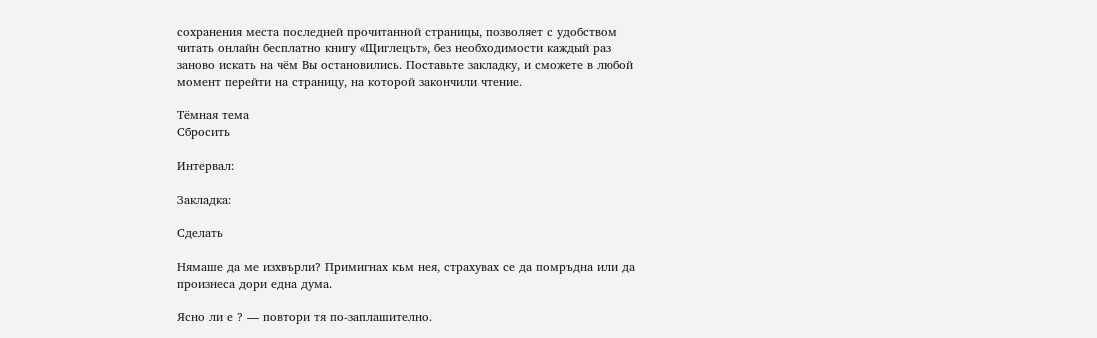сохранения места последней прочитанной страницы, позволяет с удобством читать онлайн бесплатно книгу «Щиглецът», без необходимости каждый раз заново искать на чём Вы остановились. Поставьте закладку, и сможете в любой момент перейти на страницу, на которой закончили чтение.

Тёмная тема
Сбросить

Интервал:

Закладка:

Сделать

Нямаше да ме изхвърли? Примигнах към нея, страхувах се да помръдна или да произнеса дори една дума.

Ясно ли е ? — повтори тя по-заплашително.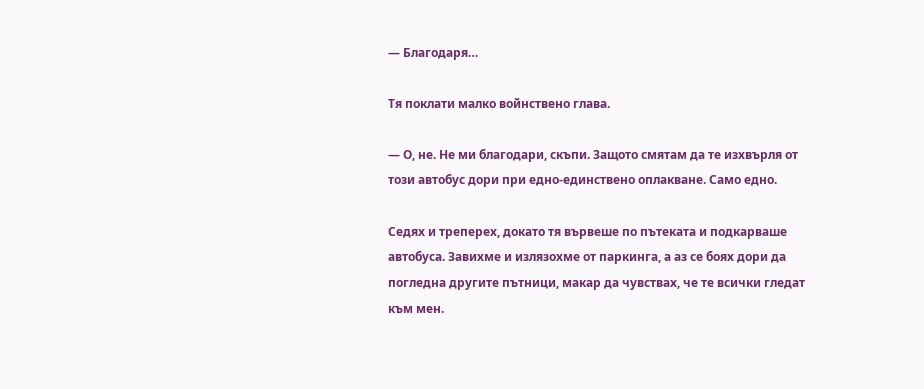— Благодаря…

Тя поклати малко войнствено глава.

— О, не. Не ми благодари, скъпи. Защото смятам да те изхвърля от този автобус дори при едно-единствено оплакване. Само едно.

Седях и треперех, докато тя вървеше по пътеката и подкарваше автобуса. Завихме и излязохме от паркинга, а аз се боях дори да погледна другите пътници, макар да чувствах, че те всички гледат към мен.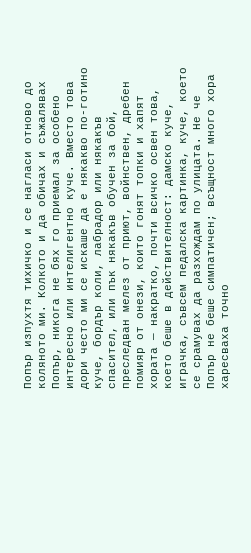Попър изпухтя тихичко и се нагласи отново до коляното ми. Колкото и да обичах и съжалявах Попър, никога не бях го приемал за особено интересно или интелигентно куче. Вместо това дори често ми се искаше да е някакво по-готино куче, бордър коли, лабрадор или някакъв спасител, или пък някакъв обучен за бой, преследван мелез от приют, войнствен, дребен помияр от онези, които гонят топки и хапят хората — накратко, почти всичко освен това, което беше в действителност: дамско куче, играчка, съвсем педалска картинка, куче, което се срамувах да разхождам по улицата. Не че Попър не беше симпатичен; всъщност много хора харесваха точно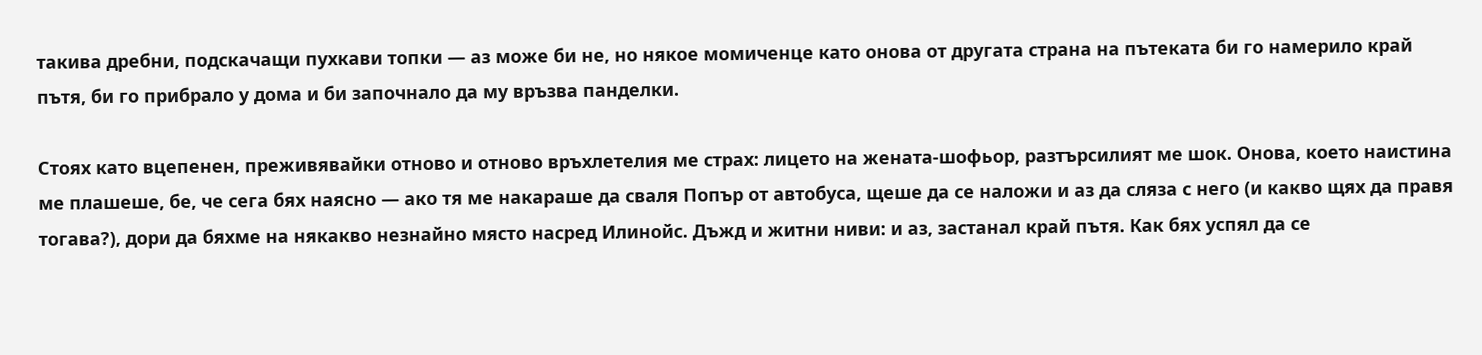такива дребни, подскачащи пухкави топки — аз може би не, но някое момиченце като онова от другата страна на пътеката би го намерило край пътя, би го прибрало у дома и би започнало да му връзва панделки.

Стоях като вцепенен, преживявайки отново и отново връхлетелия ме страх: лицето на жената-шофьор, разтърсилият ме шок. Онова, което наистина ме плашеше, бе, че сега бях наясно — ако тя ме накараше да сваля Попър от автобуса, щеше да се наложи и аз да сляза с него (и какво щях да правя тогава?), дори да бяхме на някакво незнайно място насред Илинойс. Дъжд и житни ниви: и аз, застанал край пътя. Как бях успял да се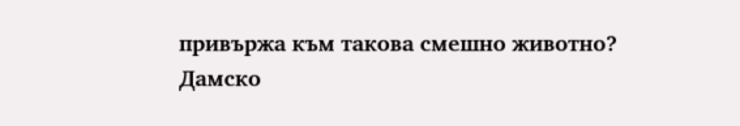привържа към такова смешно животно? Дамско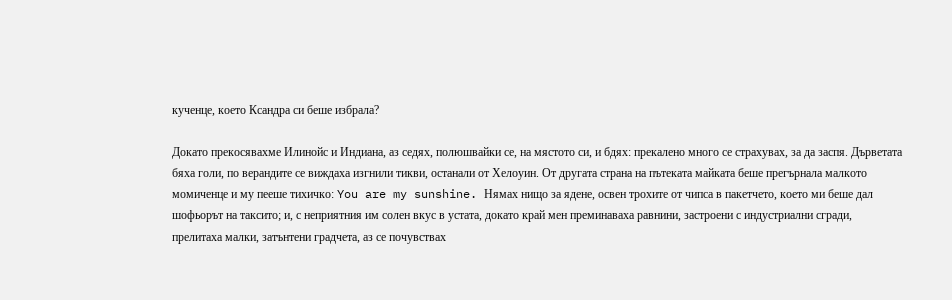кученце, което Ксандра си беше избрала?

Докато прекосявахме Илинойс и Индиана, аз седях, полюшвайки се, на мястото си, и бдях: прекалено много се страхувах, за да заспя. Дърветата бяха голи, по верандите се виждаха изгнили тикви, останали от Хелоуин. От другата страна на пътеката майката беше прегърнала малкото момиченце и му пееше тихичко: You are my sunshine. Нямах нищо за ядене, освен трохите от чипса в пакетчето, което ми беше дал шофьорът на таксито; и, с неприятния им солен вкус в устата, докато край мен преминаваха равнини, застроени с индустриални сгради, прелитаха малки, затънтени градчета, аз се почувствах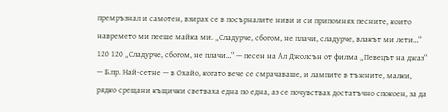премръзнал и самотен, взирах се в посърналите ниви и си припомнях песните, които навремето ми пееше майка ми. „Сладурче, сбогом, не плачи, сладурче, влакът ми лети…“ 120 120 „Сладурче, сбогом, не плачи…“ — песен на Ал Джолсън от филма „Певецът на джаз“ — Б.пр. Най-сетне — в Охайо, когато вече се смрачаваше, и лампите в тъжните, малки, рядко срещани къщички светваха една по една, аз се почувствах достатъчно спокоен, за да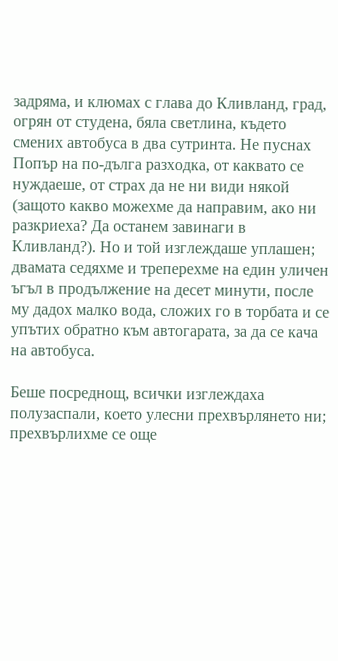задряма, и клюмах с глава до Кливланд, град, огрян от студена, бяла светлина, където смених автобуса в два сутринта. Не пуснах Попър на по-дълга разходка, от каквато се нуждаеше, от страх да не ни види някой (защото какво можехме да направим, ако ни разкриеха? Да останем завинаги в Кливланд?). Но и той изглеждаше уплашен; двамата седяхме и треперехме на един уличен ъгъл в продължение на десет минути, после му дадох малко вода, сложих го в торбата и се упътих обратно към автогарата, за да се кача на автобуса.

Беше посреднощ, всички изглеждаха полузаспали, което улесни прехвърлянето ни; прехвърлихме се още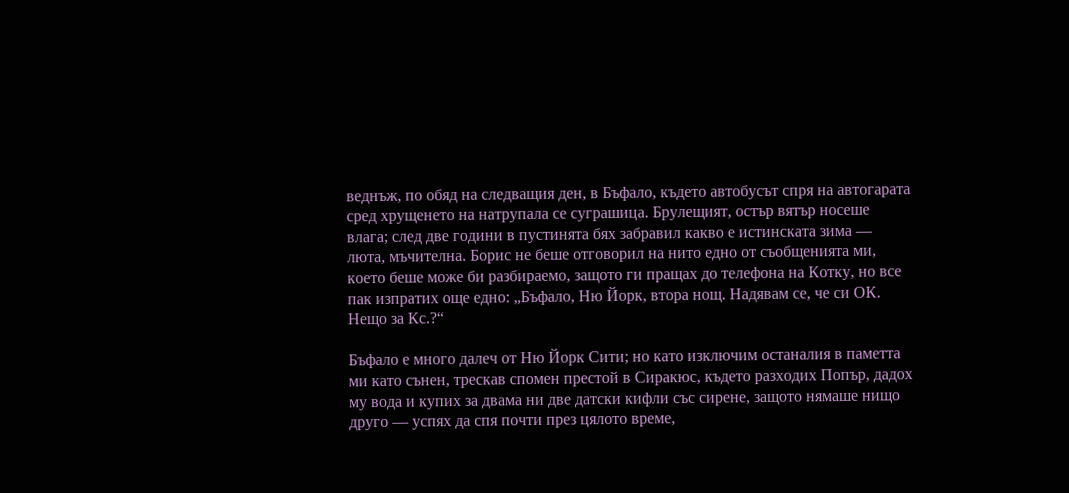веднъж, по обяд на следващия ден, в Бъфало, където автобусът спря на автогарата сред хрущенето на натрупала се суграшица. Брулещият, остър вятър носеше влага; след две години в пустинята бях забравил какво е истинската зима — люта, мъчителна. Борис не беше отговорил на нито едно от съобщенията ми, което беше може би разбираемо, защото ги пращах до телефона на Котку, но все пак изпратих още едно: „Бъфало, Ню Йорк, втора нощ. Надявам се, че си ОК. Нещо за Кс.?“

Бъфало е много далеч от Ню Йорк Сити; но като изключим останалия в паметта ми като сънен, трескав спомен престой в Сиракюс, където разходих Попър, дадох му вода и купих за двама ни две датски кифли със сирене, защото нямаше нищо друго — успях да спя почти през цялото време,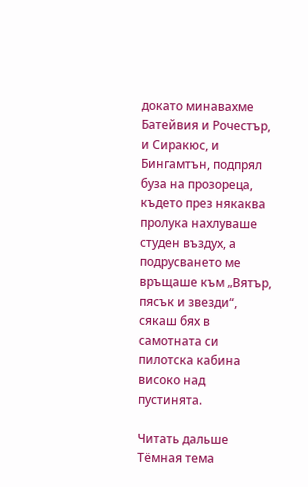докато минавахме Батейвия и Рочестър, и Сиракюс, и Бингамтън, подпрял буза на прозореца, където през някаква пролука нахлуваше студен въздух, а подрусването ме връщаше към „Вятър, пясък и звезди“, сякаш бях в самотната си пилотска кабина високо над пустинята.

Читать дальше
Тёмная тема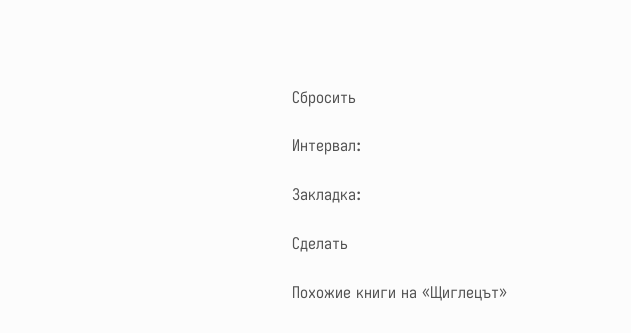Сбросить

Интервал:

Закладка:

Сделать

Похожие книги на «Щиглецът»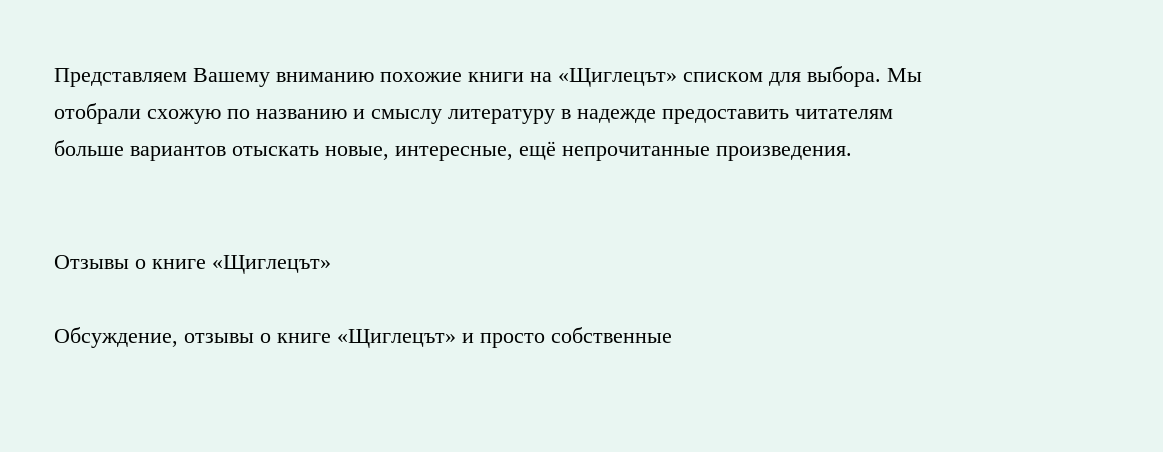Представляем Вашему вниманию похожие книги на «Щиглецът» списком для выбора. Мы отобрали схожую по названию и смыслу литературу в надежде предоставить читателям больше вариантов отыскать новые, интересные, ещё непрочитанные произведения.


Отзывы о книге «Щиглецът»

Обсуждение, отзывы о книге «Щиглецът» и просто собственные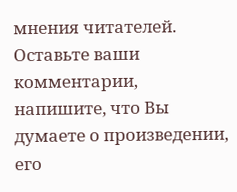мнения читателей. Оставьте ваши комментарии, напишите, что Вы думаете о произведении, его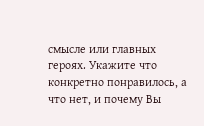смысле или главных героях. Укажите что конкретно понравилось, а что нет, и почему Вы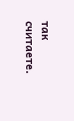так считаете.